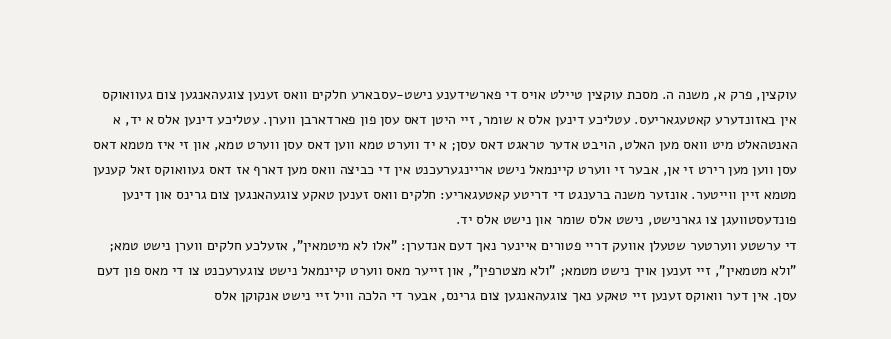עוקצין, פרק א, משנה ה. מסכת עוקצין טיילט אויס די פארשידענע נישט-עסבארע חלקים וואס זענען צוגעהאנגען צום געוואוקס אין באזונדערע קאטעגאריעס. עטליכע דינען אלס א שומר, זיי היטן דאס עסן פון פארדארבן ווערן. עטליכע דינען אלס א יד, א האנטהאלט מיט וואס מען האלט, הויבט אדער טראגט דאס עסן; א יד ווערט טמא ווען דאס עסן ווערט טמא, און זי איז מטמא דאס עסן ווען מען רירט זי אן, אבער זי ווערט קיינמאל נישט אריינגערעכנט אין די כביצה וואס מען דארף אז דאס געוואוקס זאל קענען מטמא זיין ווייטער. אונזער משנה ברענגט די דריטע קאטעגאריע: חלקים וואס זענען טאקע צוגעהאנגען צום גרינס און דינען פונדעסטוועגן צו גארנישט, נישט אלס שומר און נישט אלס יד.
די ערשטע ווערטער שטעלן אוועק דריי פטורים איינער נאך דעם אנדערן: "אלו לא מיטמאין", אזעלכע חלקים ווערן נישט טמא; "ולא מטמאין", זיי זענען אויך נישט מטמא; "ולא מצטרפין", און זייער מאס ווערט קיינמאל נישט צוגערעכנט צו די מאס פון דעם עסן. אין דער וואוקס זענען זיי טאקע נאך צוגעהאנגען צום גרינס, אבער די הלכה וויל זיי נישט אנקוקן אלס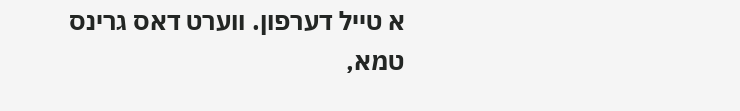א טייל דערפון. ווערט דאס גרינס טמא,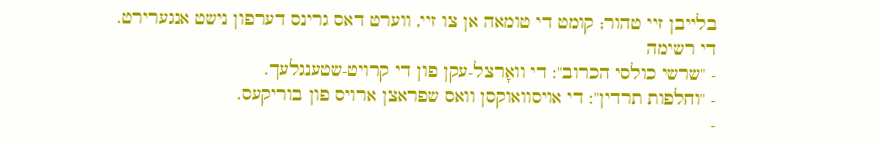בלייבן זיי טהור; קומט די טומאה אן צו זיי, ווערט דאס גרינס דערפון נישט אנגערירט.
די רשימה
- "שרשי כולסי הכרוב": די וואָרצל-עקן פון די קרויט-שטענגלעך.
- "וחלפות תרדין": די אויסוואוקסן וואס שפראצן ארויס פון בוריקעס.
-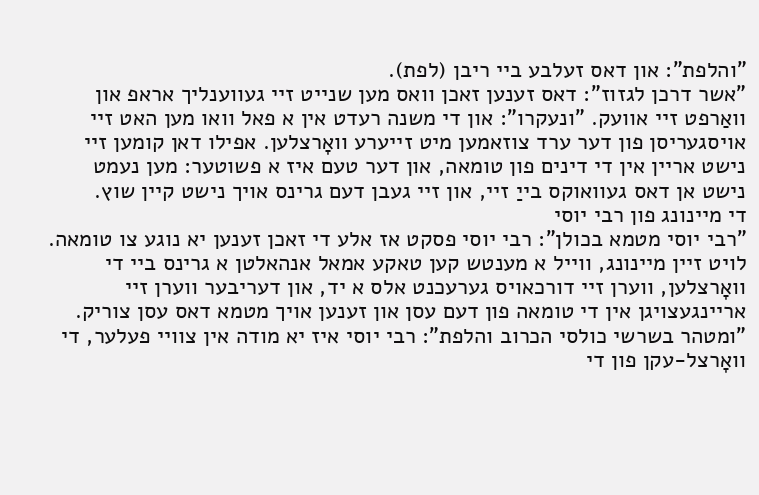"והלפת": און דאס זעלבע ביי ריבן (לפת).
"אשר דרכן לגזוז": דאס זענען זאכן וואס מען שנייט זיי געווענליך אראפ און וואַרפט זיי אוועק. "ונעקרו": און די משנה רעדט אין א פאל וואו מען האט זיי אויסגעריסן פון דער ערד צוזאמען מיט זייערע וואָרצלען. אפילו דאן קומען זיי נישט אריין אין די דינים פון טומאה, און דער טעם איז א פשוטער: מען נעמט נישט אן דאס געוואוקס בייַ זיי, און זיי געבן דעם גרינס אויך נישט קיין שוץ.
די מיינונג פון רבי יוסי
"רבי יוסי מטמא בכולן": רבי יוסי פסקט אז אלע די זאכן זענען יא נוגע צו טומאה. לויט זיין מיינונג, ווייל א מענטש קען טאקע אמאל אנהאלטן א גרינס ביי די וואָרצלען, ווערן זיי דורכאויס גערעכנט אלס א יד, און דעריבער ווערן זיי אריינגעצויגן אין די טומאה פון דעם עסן און זענען אויך מטמא דאס עסן צוריק.
"ומטהר בשרשי כולסי הכרוב והלפת": רבי יוסי איז יא מודה אין צוויי פעלער, די וואָרצל-עקן פון די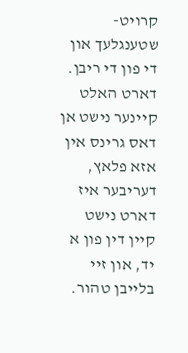קרויט-שטענגלעך און די פון די ריבן. דארט האלט קיינער נישט אן דאס גרינס אין אזא פלאץ, דעריבער איז דארט נישט קיין דין פון א יד, און זיי בלייבן טהור.